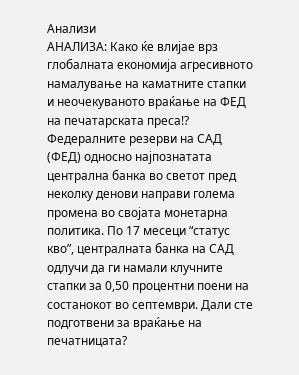Анализи
АНАЛИЗА: Како ќе влијае врз глобалната економија агресивното намалување на каматните стапки и неочекуваното враќање на ФЕД на печатарската преса!?
Федералните резерви на САД (ФЕД) односно најпознатата централна банка во светот пред неколку денови направи голема промена во својата монетарна политика. По 17 месеци “статус кво”, централната банка на САД одлучи да ги намали клучните стапки за 0,50 процентни поени на состанокот во септември. Дали сте подготвени за враќање на печатницата?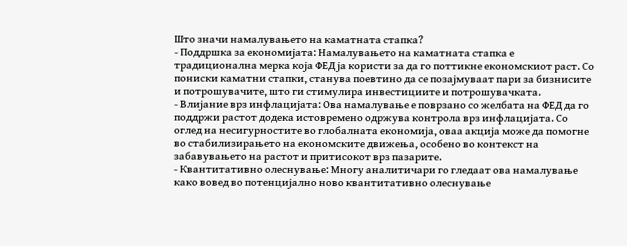Што значи намалувањето на каматната стапка?
- Поддршка за економијата: Намалувањето на каматната стапка е традиционална мерка која ФЕД ја користи за да го поттикне економскиот раст. Со пониски каматни стапки, станува поевтино да се позајмуваат пари за бизнисите и потрошувачите, што ги стимулира инвестициите и потрошувачката.
- Влијание врз инфлацијата: Ова намалување е поврзано со желбата на ФЕД да го поддржи растот додека истовремено одржува контрола врз инфлацијата. Со оглед на несигурностите во глобалната економија, оваа акција може да помогне во стабилизирањето на економските движења, особено во контекст на забавувањето на растот и притисокот врз пазарите.
- Квантитативно олеснување: Многу аналитичари го гледаат ова намалување како вовед во потенцијално ново квантитативно олеснување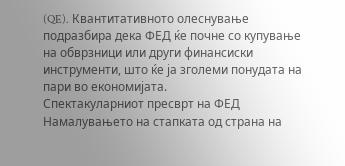(QE). Квантитативното олеснување подразбира дека ФЕД ќе почне со купување на обврзници или други финансиски инструменти, што ќе ја зголеми понудата на пари во економијата.
Спектакуларниот пресврт на ФЕД
Намалувањето на стапката од страна на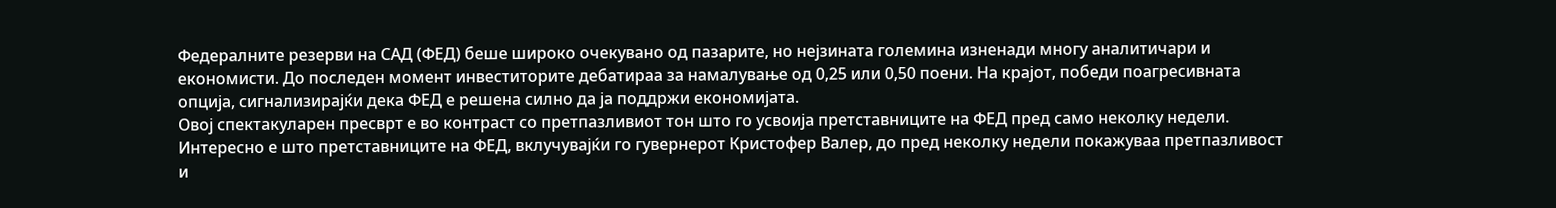Федералните резерви на САД (ФЕД) беше широко очекувано од пазарите, но нејзината големина изненади многу аналитичари и економисти. До последен момент инвеститорите дебатираа за намалување од 0,25 или 0,50 поени. На крајот, победи поагресивната опција, сигнализирајќи дека ФЕД е решена силно да ја поддржи економијата.
Овој спектакуларен пресврт е во контраст со претпазливиот тон што го усвоија претставниците на ФЕД пред само неколку недели. Интересно е што претставниците на ФЕД, вклучувајќи го гувернерот Кристофер Валер, до пред неколку недели покажуваа претпазливост и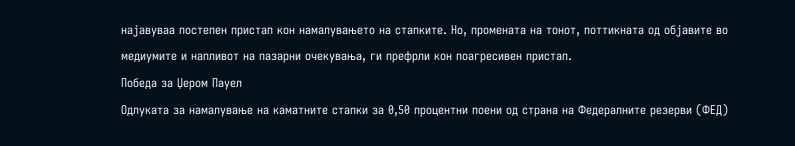најавуваа постепен пристап кон намалувањето на стапките. Но, промената на тонот, поттикната од објавите во медиумите и напливот на пазарни очекувања, ги префрли кон поагресивен пристап.
Победа за Џером Пауел
Одлуката за намалување на каматните стапки за 0,50 процентни поени од страна на Федералните резерви (ФЕД)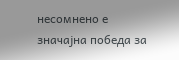несомнено е значајна победа за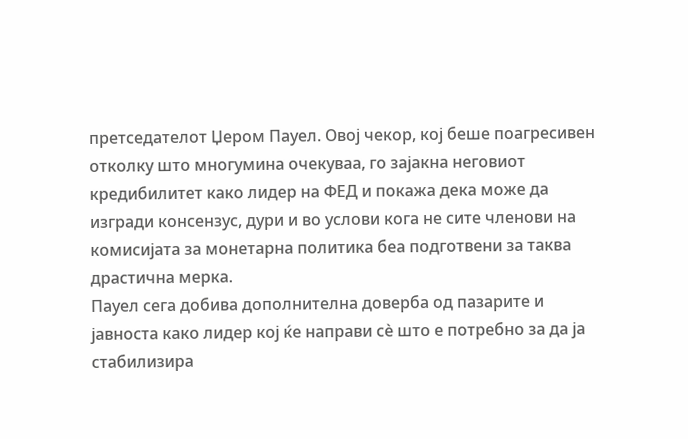претседателот Џером Пауел. Овој чекор, кој беше поагресивен отколку што многумина очекуваа, го зајакна неговиот кредибилитет како лидер на ФЕД и покажа дека може да изгради консензус, дури и во услови кога не сите членови на комисијата за монетарна политика беа подготвени за таква драстична мерка.
Пауел сега добива дополнителна доверба од пазарите и јавноста како лидер кој ќе направи сè што е потребно за да ја стабилизира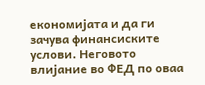економијата и да ги зачува финансиските услови. Неговото влијание во ФЕД по оваа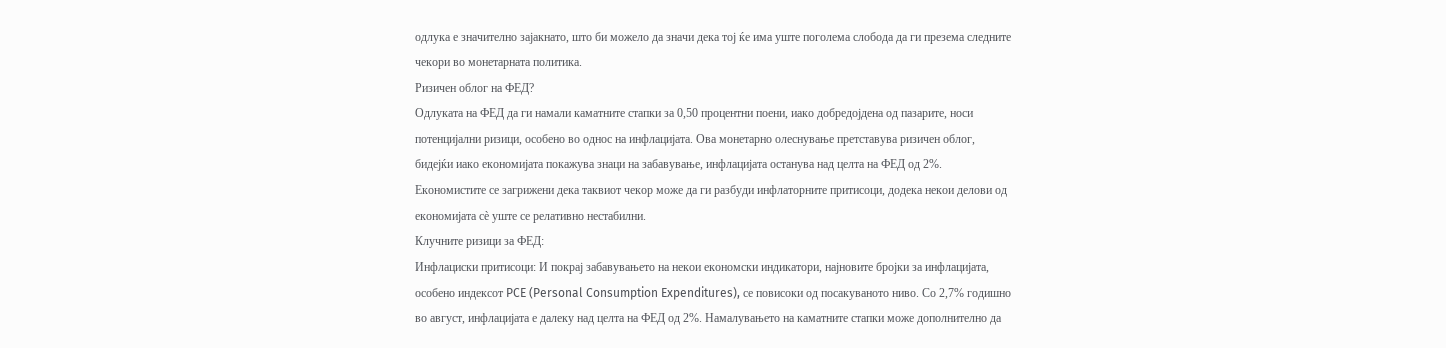одлука е значително зајакнато, што би можело да значи дека тој ќе има уште поголема слобода да ги презема следните чекори во монетарната политика.
Ризичен облог на ФЕД?
Одлуката на ФЕД да ги намали каматните стапки за 0,50 процентни поени, иако добредојдена од пазарите, носи потенцијални ризици, особено во однос на инфлацијата. Ова монетарно олеснување претставува ризичен облог, бидејќи иако економијата покажува знаци на забавување, инфлацијата останува над целта на ФЕД од 2%. Економистите се загрижени дека таквиот чекор може да ги разбуди инфлаторните притисоци, додека некои делови од економијата сè уште се релативно нестабилни.
Клучните ризици за ФЕД:
Инфлациски притисоци: И покрај забавувањето на некои економски индикатори, најновите бројки за инфлацијата, особено индексот PCE (Personal Consumption Expenditures), се повисоки од посакуваното ниво. Со 2,7% годишно во август, инфлацијата е далеку над целта на ФЕД од 2%. Намалувањето на каматните стапки може дополнително да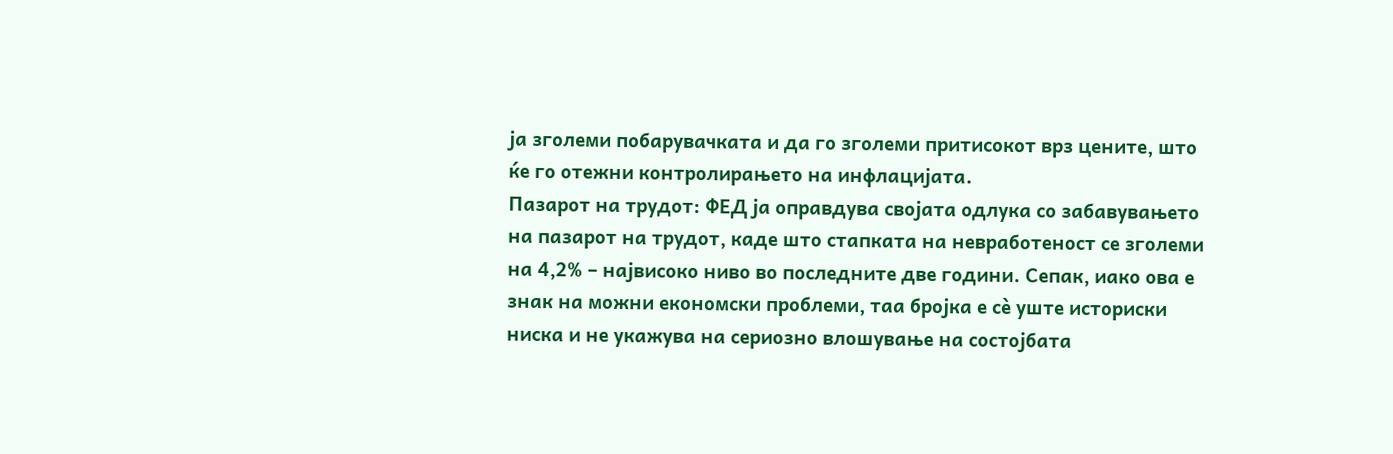ја зголеми побарувачката и да го зголеми притисокот врз цените, што ќе го отежни контролирањето на инфлацијата.
Пазарот на трудот: ФЕД ја оправдува својата одлука со забавувањето на пазарот на трудот, каде што стапката на невработеност се зголеми на 4,2% – највисоко ниво во последните две години. Сепак, иако ова е знак на можни економски проблеми, таа бројка е сè уште историски ниска и не укажува на сериозно влошување на состојбата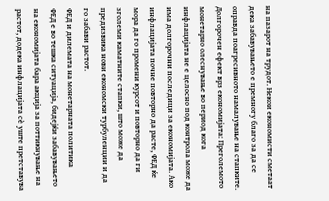на пазарот на трудот. Некои економисти сметаат дека забавувањето е премногу благо за да се оправда поагресивното намалување на стапките.
Долгорочен ефект врз економијата: Преголемото монетарно олеснување во период кога инфлацијата не е целосно под контрола може да има долгорочни последици за економијата. Ако инфлацијата почне повторно да расте, ФЕД ќе мора да го промени курсот и повторно да ги зголеми каматните стапки, што може да предизвика нови економски турбуленции и да го забави растот.
ФЕД и дилемата на монетарната политика
ФЕД е во тешка ситуација, бидејќи забавувањето на економијата бара акција за поттикнување на растот, додека инфлацијата сè уште претставува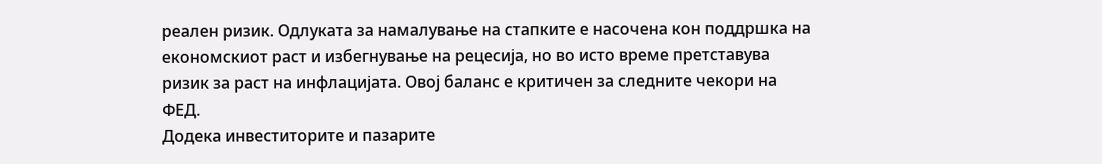реален ризик. Одлуката за намалување на стапките е насочена кон поддршка на економскиот раст и избегнување на рецесија, но во исто време претставува ризик за раст на инфлацијата. Овој баланс е критичен за следните чекори на ФЕД.
Додека инвеститорите и пазарите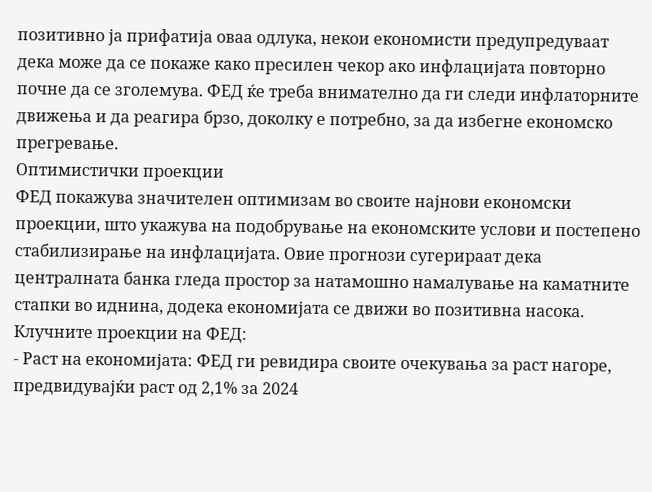позитивно ја прифатија оваа одлука, некои економисти предупредуваат дека може да се покаже како пресилен чекор ако инфлацијата повторно почне да се зголемува. ФЕД ќе треба внимателно да ги следи инфлаторните движења и да реагира брзо, доколку е потребно, за да избегне економско прегревање.
Оптимистички проекции
ФЕД покажува значителен оптимизам во своите најнови економски проекции, што укажува на подобрување на економските услови и постепено стабилизирање на инфлацијата. Овие прогнози сугерираат дека централната банка гледа простор за натамошно намалување на каматните стапки во иднина, додека економијата се движи во позитивна насока.
Клучните проекции на ФЕД:
- Раст на економијата: ФЕД ги ревидира своите очекувања за раст нагоре, предвидувајќи раст од 2,1% за 2024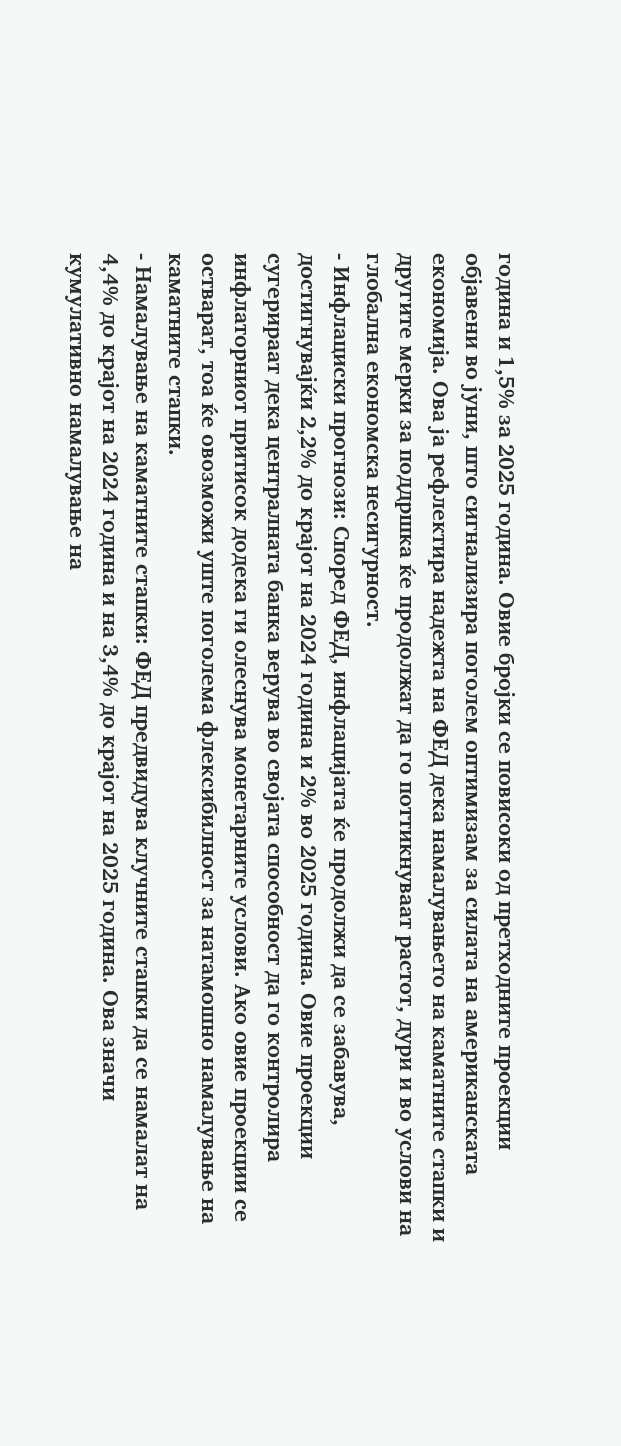година и 1,5% за 2025 година. Овие бројки се повисоки од претходните проекции објавени во јуни, што сигнализира поголем оптимизам за силата на американската економија. Ова ја рефлектира надежта на ФЕД дека намалувањето на каматните стапки и другите мерки за поддршка ќе продолжат да го поттикнуваат растот, дури и во услови на глобална економска несигурност.
- Инфлациски прогнози: Според ФЕД, инфлацијата ќе продолжи да се забавува, достигнувајќи 2,2% до крајот на 2024 година и 2% во 2025 година. Овие проекции сугерираат дека централната банка верува во својата способност да го контролира инфлаторниот притисок додека ги олеснува монетарните услови. Ако овие проекции се остварат, тоа ќе овозможи уште поголема флексибилност за натамошно намалување на каматните стапки.
- Намалување на каматните стапки: ФЕД предвидува клучните стапки да се намалат на 4,4% до крајот на 2024 година и на 3,4% до крајот на 2025 година. Ова значи кумулативно намалување на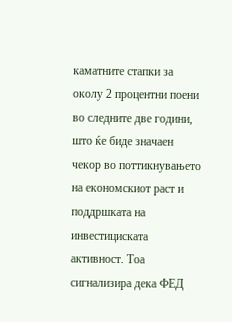каматните стапки за околу 2 процентни поени во следните две години, што ќе биде значаен чекор во поттикнувањето на економскиот раст и поддршката на инвестициската активност. Тоа сигнализира дека ФЕД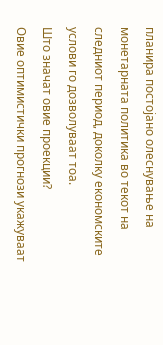планира постојано олеснување на монетарната политика во текот на следниот период, доколку економските услови го дозволуваат тоа.
Што значат овие проекции?
Овие оптимистички прогнози укажуваат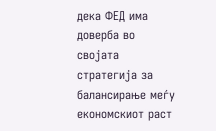дека ФЕД има доверба во својата стратегија за балансирање меѓу економскиот раст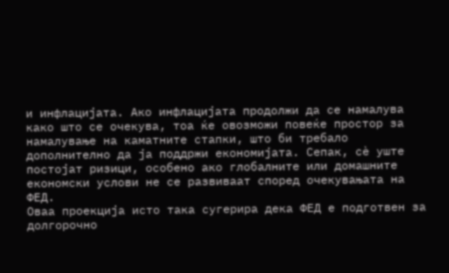и инфлацијата. Ако инфлацијата продолжи да се намалува како што се очекува, тоа ќе овозможи повеќе простор за намалување на каматните стапки, што би требало дополнително да ја поддржи економијата. Сепак, сè уште постојат ризици, особено ако глобалните или домашните економски услови не се развиваат според очекувањата на ФЕД.
Оваа проекција исто така сугерира дека ФЕД е подготвен за долгорочно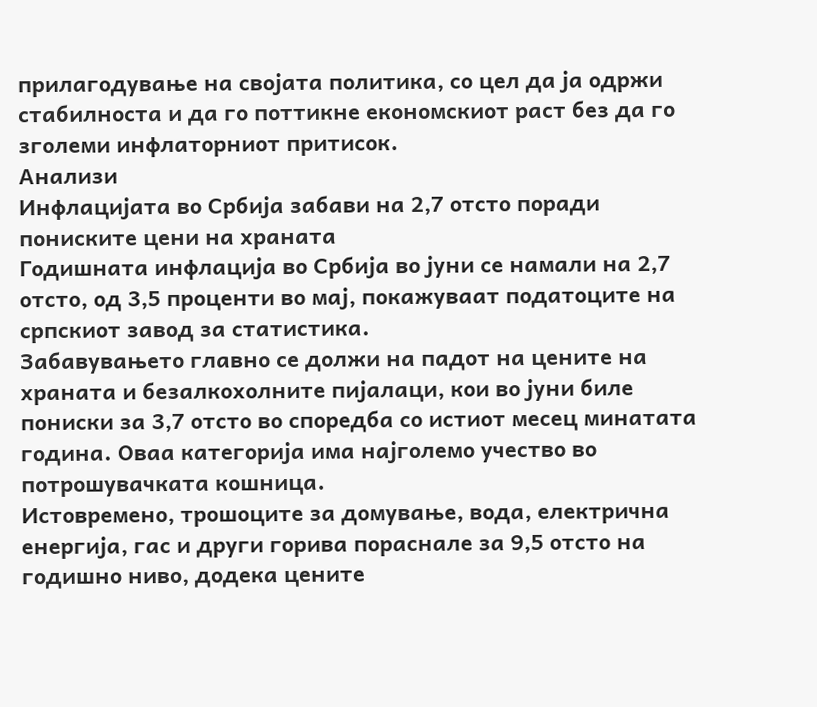прилагодување на својата политика, со цел да ја одржи стабилноста и да го поттикне економскиот раст без да го зголеми инфлаторниот притисок.
Анализи
Инфлацијата во Србија забави на 2,7 отсто поради пониските цени на храната
Годишната инфлација во Србија во јуни се намали на 2,7 отсто, од 3,5 проценти во мај, покажуваат податоците на српскиот завод за статистика.
Забавувањето главно се должи на падот на цените на храната и безалкохолните пијалаци, кои во јуни биле пониски за 3,7 отсто во споредба со истиот месец минатата година. Оваа категорија има најголемо учество во потрошувачката кошница.
Истовремено, трошоците за домување, вода, електрична енергија, гас и други горива пораснале за 9,5 отсто на годишно ниво, додека цените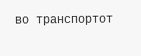во транспортот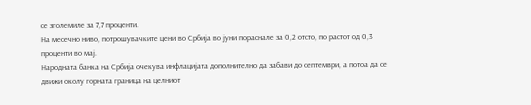се зголемиле за 7,7 проценти.
На месечно ниво, потрошувачките цени во Србија во јуни пораснале за 0,2 отсто, по растот од 0,3 проценти во мај.
Народната банка на Србија очекува инфлацијата дополнително да забави до септември, а потоа да се движи околу горната граница на целниот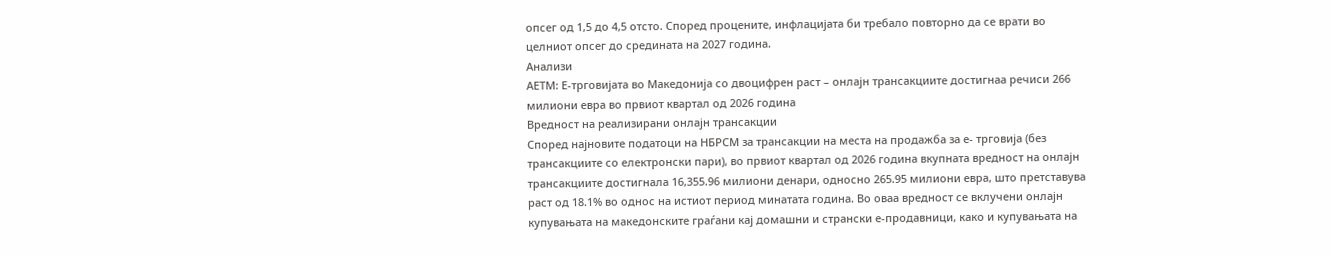опсег од 1,5 до 4,5 отсто. Според процените, инфлацијата би требало повторно да се врати во целниот опсег до средината на 2027 година.
Анализи
АЕТМ: Е-трговијата во Македонија со двоцифрен раст – онлајн трансакциите достигнаа речиси 266 милиони евра во првиот квартал од 2026 година
Вредност на реализирани онлајн трансакции
Според најновите податоци на НБРСМ за трансакции на места на продажба за е- трговија (без трансакциите со електронски пари), во првиот квартал од 2026 година вкупната вредност на онлајн трансакциите достигнала 16,355.96 милиони денари, односно 265.95 милиони евра, што претставува раст од 18.1% во однос на истиот период минатата година. Во оваа вредност се вклучени онлајн купувањата на македонските граѓани кај домашни и странски е-продавници, како и купувањата на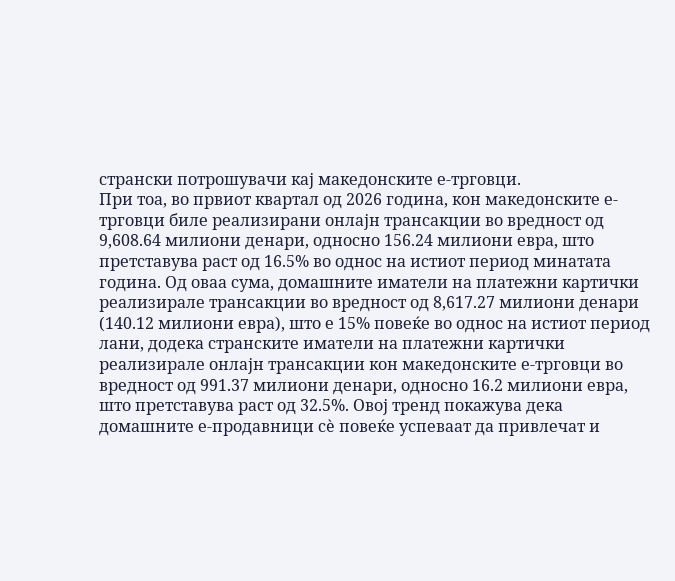странски потрошувачи кај македонските е-трговци.
При тоа, во првиот квартал од 2026 година, кон македонските е-трговци биле реализирани онлајн трансакции во вредност од 9,608.64 милиони денари, односно 156.24 милиони евра, што претставува раст од 16.5% во однос на истиот период минатата година. Од оваа сума, домашните иматели на платежни картички реализирале трансакции во вредност од 8,617.27 милиони денари (140.12 милиони евра), што е 15% повеќе во однос на истиот период лани, додека странските иматели на платежни картички реализирале онлајн трансакции кон македонските е-трговци во вредност од 991.37 милиони денари, односно 16.2 милиони евра, што претставува раст од 32.5%. Овој тренд покажува дека домашните е-продавници сè повеќе успеваат да привлечат и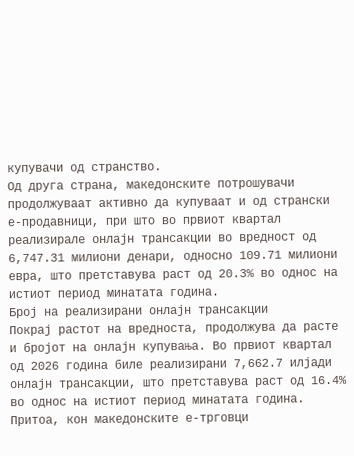купувачи од странство.
Од друга страна, македонските потрошувачи продолжуваат активно да купуваат и од странски е-продавници, при што во првиот квартал реализирале онлајн трансакции во вредност од 6,747.31 милиони денари, односно 109.71 милиони евра, што претставува раст од 20.3% во однос на истиот период минатата година.
Број на реализирани онлајн трансакции
Покрај растот на вредноста, продолжува да расте и бројот на онлајн купувања. Во првиот квартал од 2026 година биле реализирани 7,662.7 илјади онлајн трансакции, што претставува раст од 16.4% во однос на истиот период минатата година.
Притоа, кон македонските е-трговци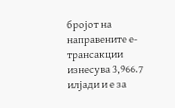бројот на направените е-трансакции изнесува 3,966.7 илјади и е за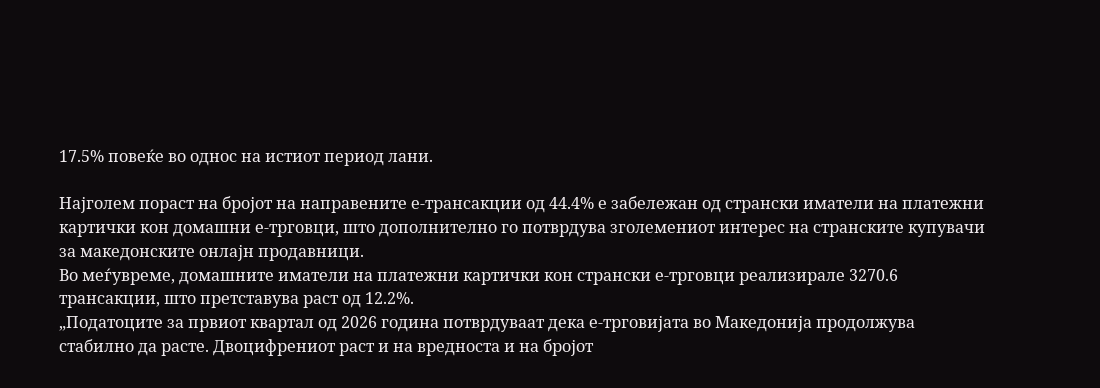17.5% повеќе во однос на истиот период лани.

Најголем пораст на бројот на направените е-трансакции од 44.4% е забележан од странски иматели на платежни картички кон домашни е-трговци, што дополнително го потврдува зголемениот интерес на странските купувачи за македонските онлајн продавници.
Во меѓувреме, домашните иматели на платежни картички кон странски е-трговци реализирале 3270.6 трансакции, што претставува раст од 12.2%.
„Податоците за првиот квартал од 2026 година потврдуваат дека е-трговијата во Македонија продолжува стабилно да расте. Двоцифрениот раст и на вредноста и на бројот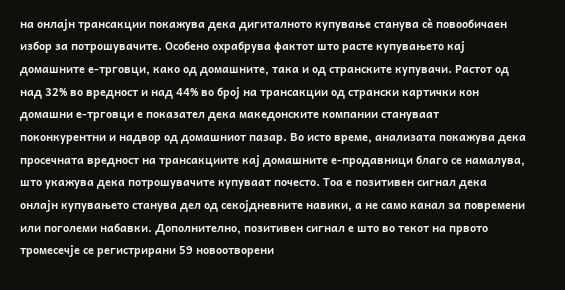на онлајн трансакции покажува дека дигиталното купување станува сѐ повообичаен избор за потрошувачите. Особено охрабрува фактот што расте купувањето кај домашните е-трговци, како од домашните, така и од странските купувачи. Растот од над 32% во вредност и над 44% во број на трансакции од странски картички кон домашни е-трговци е показател дека македонските компании стануваат поконкурентни и надвор од домашниот пазар. Во исто време, анализата покажува дека просечната вредност на трансакциите кај домашните е-продавници благо се намалува, што укажува дека потрошувачите купуваат почесто. Тоа е позитивен сигнал дека онлајн купувањето станува дел од секојдневните навики, а не само канал за повремени или поголеми набавки. Дополнително, позитивен сигнал е што во текот на првото тромесечје се регистрирани 59 новоотворени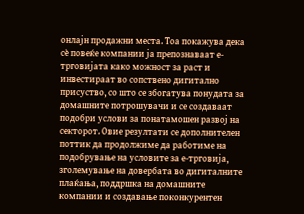онлајн продажни места. Тоа покажува дека сѐ повеќе компании ја препознаваат е-трговијата како можност за раст и инвестираат во сопствено дигитално присуство, со што се збогатува понудата за домашните потрошувачи и се создаваат подобри услови за понатамошен развој на секторот. Овие резултати се дополнителен поттик да продолжиме да работиме на подобрување на условите за е-трговија, зголемување на довербата во дигиталните плаќања, поддршка на домашните компании и создавање поконкурентен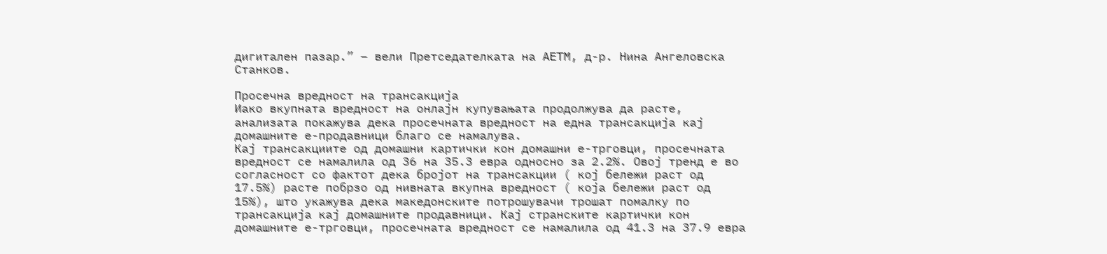дигитален пазар.” – вели Претседателката на АЕТМ, д-р. Нина Ангеловска Станков.

Просечна вредност на трансакција
Иако вкупната вредност на онлајн купувањата продолжува да расте, анализата покажува дека просечната вредност на една трансакција кај домашните е-продавници благо се намалува.
Кај трансакциите од домашни картички кон домашни е-трговци, просечната вредност се намалила од 36 на 35.3 евра односно за 2.2%. Овој тренд е во согласност со фактот дека бројот на трансакции ( кој бележи раст од 17.5%) расте побрзо од нивната вкупна вредност ( која бележи раст од 15%), што укажува дека македонските потрошувачи трошат помалку по трансакција кај домашните продавници. Кај странските картички кон домашните е-трговци, просечната вредност се намалила од 41.3 на 37.9 евра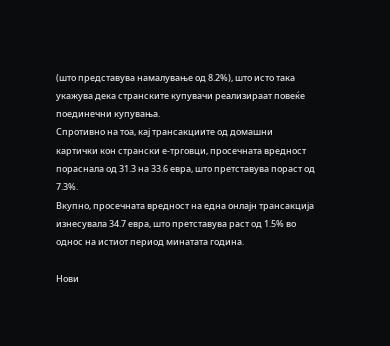(што представува намалување од 8.2%), што исто така укажува дека странските купувачи реализираат повеќе поединечни купувања.
Спротивно на тоа, кај трансакциите од домашни картички кон странски е-трговци, просечната вредност пораснала од 31.3 на 33.6 евра, што претставува пораст од 7.3%.
Вкупно, просечната вредност на една онлајн трансакција изнесувала 34.7 евра, што претставува раст од 1.5% во однос на истиот период минатата година.

Нови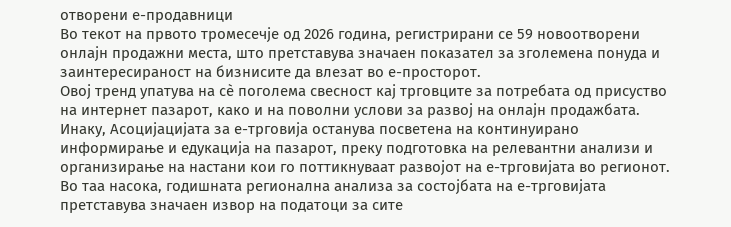отворени е-продавници
Во текот на првото тромесечје од 2026 година, регистрирани се 59 новоотворени онлајн продажни места, што претставува значаен показател за зголемена понуда и заинтересираност на бизнисите да влезат во е-просторот.
Овој тренд упатува на сѐ поголема свесност кај трговците за потребата од присуство на интернет пазарот, како и на поволни услови за развој на онлајн продажбата.
Инаку, Асоцијацијата за е-трговија останува посветена на континуирано информирање и едукација на пазарот, преку подготовка на релевантни анализи и организирање на настани кои го поттикнуваат развојот на е-трговијата во регионот. Во таа насока, годишната регионална анализа за состојбата на е-трговијата претставува значаен извор на податоци за сите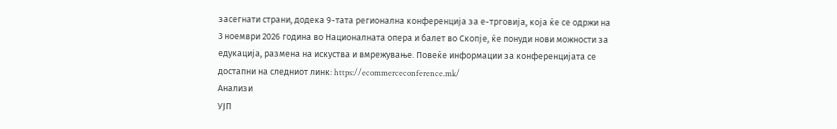засегнати страни, додека 9-тата регионална конференција за е-трговија, која ќе се одржи на 3 ноември 2026 година во Националната опера и балет во Скопје, ќе понуди нови можности за едукација, размена на искуства и вмрежување. Повеќе информации за конференцијата се достапни на следниот линк: https://ecommerceconference.mk/
Анализи
УЈП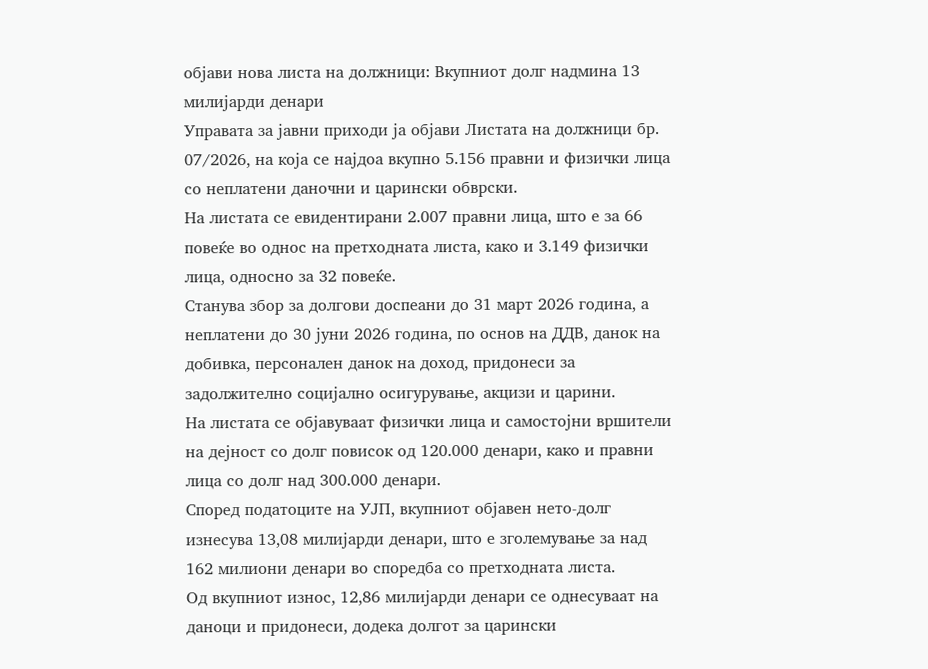објави нова листа на должници: Вкупниот долг надмина 13 милијарди денари
Управата за јавни приходи ја објави Листата на должници бр. 07/2026, на која се најдоа вкупно 5.156 правни и физички лица со неплатени даночни и царински обврски.
На листата се евидентирани 2.007 правни лица, што е за 66 повеќе во однос на претходната листа, како и 3.149 физички лица, односно за 32 повеќе.
Станува збор за долгови доспеани до 31 март 2026 година, а неплатени до 30 јуни 2026 година, по основ на ДДВ, данок на добивка, персонален данок на доход, придонеси за задолжително социјално осигурување, акцизи и царини.
На листата се објавуваат физички лица и самостојни вршители на дејност со долг повисок од 120.000 денари, како и правни лица со долг над 300.000 денари.
Според податоците на УЈП, вкупниот објавен нето-долг изнесува 13,08 милијарди денари, што е зголемување за над 162 милиони денари во споредба со претходната листа.
Од вкупниот износ, 12,86 милијарди денари се однесуваат на даноци и придонеси, додека долгот за царински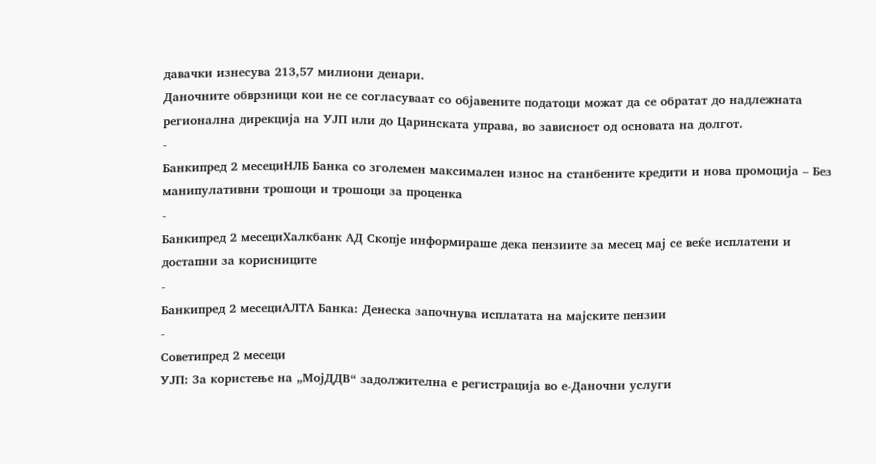давачки изнесува 213,57 милиони денари.
Даночните обврзници кои не се согласуваат со објавените податоци можат да се обратат до надлежната регионална дирекција на УЈП или до Царинската управа, во зависност од основата на долгот.
-
Банкипред 2 месециНЛБ Банка со зголемен максимален износ на станбените кредити и нова промоција – Без манипулативни трошоци и трошоци за проценка
-
Банкипред 2 месециХалкбанк АД Скопје информираше дека пензиите за месец мај се веќе исплатени и достапни за корисниците
-
Банкипред 2 месециАЛТА Банка: Денеска започнува исплатата на мајските пензии
-
Советипред 2 месеци
УЈП: За користење на „МојДДВ“ задолжителна е регистрација во е-Даночни услуги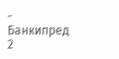-
Банкипред 2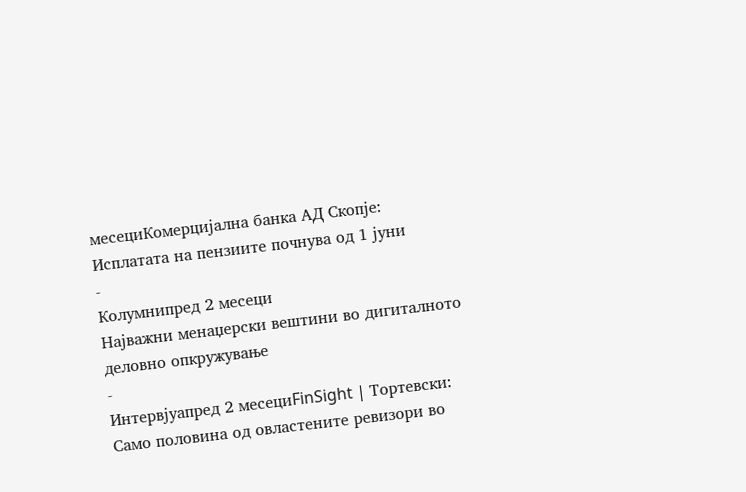месециКомерцијална банка АД Скопје: Исплатата на пензиите почнува од 1 јуни
-
Колумнипред 2 месеци
Најважни менаџерски вештини во дигиталното деловно опкружување
-
Интервјуапред 2 месециFinSight | Тортевски: Само половина од овластените ревизори во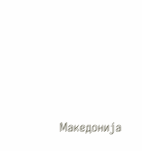Македонија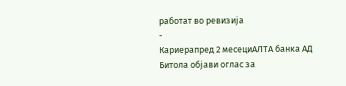работат во ревизија
-
Кариерапред 2 месециАЛТА банка АД Битола објави оглас за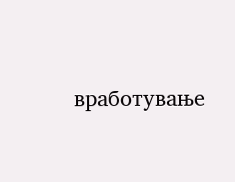вработување